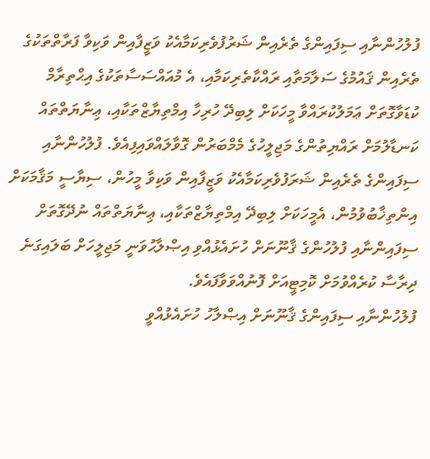ފުލުހުންނާއި ސިފައިންގެ ތެރެއިން ޝަރުފުވެރިކަމާއެކު ވަޒީފާއިން ވަކިވާ ފަރާތްތަކުގެ ތެރެއިން ޤައުމުގެ ސަލާމަތާއި ރައްކާތެރިކަމާއި، އެ މުއައްސަސާތަކުގެ އިޙްތިރާމް ކުޑަވާގޮތަށް ޢަމަލުކުރައްވާ މީހަކަށް ލިބިދޭ ހުރިހާ އިމްތިޔާޒްތަކާއި، ޢިނާޔަތްތައް ކަނޑާލުމަށް ރައްޔިތުންގެ މަޖިލީހުގެ މެމްބަރުން ގޮވާލައްވައިފިއެވެ. ފުލުހުންނާއި ސިފައިންގެ ތެރެއިން ޝަރަފުވެރިކަމާއެކު ވަޒީފާއިން ވަކިވާ މީހުން، ސިޔާސީ މަޤާމަކަށް އިންތިޚާބުވުމުން، އެމީހަކަށް ލިބިދޭ އިމްތިޔާޒްތަކާއި، ޢިނާޔަތްތައް ނުދޭގޮތަށް ސިފައިންނާއި ފުލުހުންގެ ޤާނޫނަށް ހުށައެޅުއްވި އިޞްލާޙުވަނީ މަޖިލީހަށް ބަލައިގަނެ ދިރާސާ ކުރެއްވުމަށް ކޮމިޓީއަށް ފޮނުއްވަވާފައެވެ.
ފުލުހުންނާއި ސިފައިންގެ ޤާނޫނަށް އިޞްލާހު ހުށައެޅުއްވީ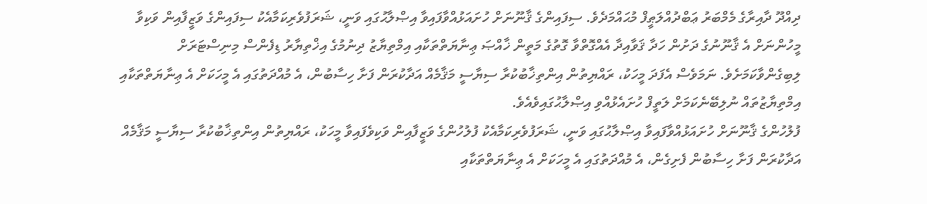ދިއްދޫ ދާއިރާގެ މެމްބަރު ޢަބްދުއްލަޠީފް މުޙައްމަދެވެ. ސިފައިންގެ ޤާނޫނަށް ހުށައަޅުއްވާފައިވާ އިޞްލާޙުގައި ވަނީ، ޝަރަފުވެރިކަމާއެކު ސިފައިންގެ ވަޒީފާއިން ވަކިވާ މީހުންނަށް އެ ޤާނޫނުގެ ދަށުން ހަދާ ޤަވާއިދާ އެއްގޮތްވާ ގޮތުގެ މަތީން ޚާއްޞަ ޢިނާޔަތްތަކާއި އިމްތިޔާޒު ދިނުމުގެ އިޚްތިޔާރު ޑިފެންސް މިނިސްޓަރަށް ލިބިގެންވާކަމަށެވެ. ނަމަވެސް އެފަދަ މީހަކު، ރައްޔިތުން އިންތިޚާބުކުރާ ސިޔާސީ މަޤާމެއް އަދާކުރަން ފަށާ ހިސާބުން، އެ މުއްދަތުގައި އެ މީހަކަށް އެ ޢިނާޔަތްތަކާއި އިމްތިޔާޒުތައް ނުލިބޭނެކަމަށް ލަތީފް ހުށައެޅުއްވި އިޞްލާޙުގައިވެއެވެ.
ފުލުހުންގެ ޤާނޫނަށް ހުށައަޅުއްވާފައިވާ އިޞްލާޙުގައި ވަނީ، ޝަރަފުވެރިކަމާއެކު ފުލުހުންގެ ވަޒީފާއިން ވަކިވެފައިވާ މީހަކު، ރައްޔިތުން އިންތިޚާބުކުރާ ސިޔާސީ މަޤާމެއް އަދާކުރަން ފަށާ ހިސާބުން ފެށިގެން، އެ މުއްދަތުގައި އެ މީހަކަށް އެ ޢިނާޔަތްތަކާއި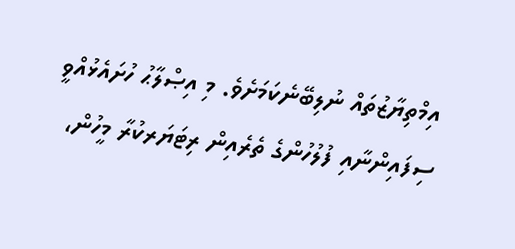އިމްތިޔާޒުތައް ނުލިބޭނެކަމަށެވެ. މި އިޞްލާޙު ހުށައެޅުއްވީ ސިފައިންނާއި ފުލުހުންގެ ތެރެއިން ރިޓަޔަރކުރާ މީހުން،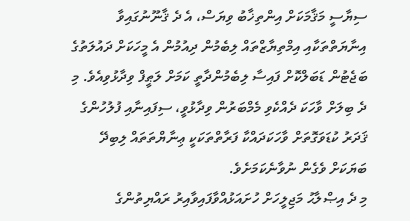ސިޔާސީ މަޤާމަކަށް އިންތިޚާބު ވިޔަސް، އެ ދެ ޤާނޫނުގައިވާ އިނާޔަތްތަކާއި އިމްތިޔާޒްތައް ލިބެމުން ދިއުމުން އެ މީހަކަށް ދައުލަތުގެ ބަޖެޓުން ޑަބަލްކޮށް ފައިސާ ލިބެމުންދާތީ ކަމަށް ލަޠީފް ވިދާޅުވިއެވެ. މި ދެ ބިލަށް ވާހަކަ ދެއްކެވި މެމްބަރުން ވިދާޅުވީ، ސިފައިނާއި ފުލުހުންގެ ޤަދަރު ކުޑަވަގޮތަށް ވާހަކަދައްކާ ފަރާތްތަކަކީ ޢިނާޔްތަތައް ލިބިދޭ ބަޔަކަށް ވެގެން ނުވާނެކަމަށެވެ.
މި ދެ އިޞްލާޙު މަޖިލީހަށް ހުށައަޅުއްވާފައިވާއިރު ރައްޔިތުންގެ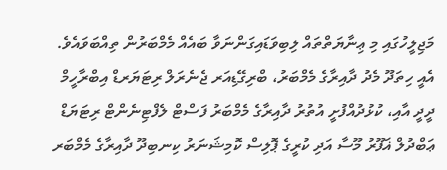މަޖިލީހުގައި މި ޢިނާޔަތްތައް ލިބިވަޑައިގަންނަވާ ބައެއް މެމްބަރުން ތިއްބަވައެވެ. އެއީ ހިތަދޫ މެދު ދާއިރާގެ މެމްބަރު، ބްރިގޭޑިއަރ ޖެނެރަލް ރިޓަޔަރޑް އިބްރާހީމް ދީދީ އާއި، ކުޅުދުއްފުށީ އުތުރު ދާއިރާގެ މެމްބަރު ފަސްޓް ލެފްޓިނެންޓް ރިޓަޔަޑް ޢަބްދުލް ޣަފޫރު މޫސާ އަދި ކުރީގެ ޕޮލިސް ކޮމިޝަނަރު ކިނބިދޫ ދާއިރާގެ މެމްބަރ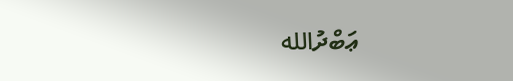ޢަބްދުالله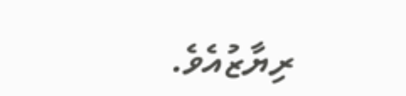ރިޔާޒުއެވެ.